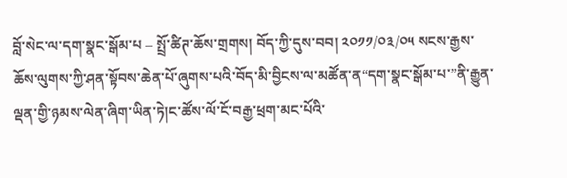བློ་སེང་ལ་དག་སྣང་སྒོམ་པ – སྤྲོ་ཚིཊ་ཆོས་གྲགས། བོད་ཀྱི་དུས་བབ། ༢༠༡༡/༠༣/༠༥ སངས་རྒྱས་ཆོས་ལུགས་ཀྱི་ཤན་སྟོབས་ཆེན་པོ་ཞུགས་པའི་བོད་མི་བྱིངས་ལ་མཚོན་ན“དག་སྣང་སྒོམ་པ་”ནི་རྒྱུན་ལྡན་གྱི་ཉམས་ལེན་ཞིག་ཡིན་ཏེ།ང་ཚོས་ལོ་ངོ་བརྒྱ་ཕྲག་མང་པོའི་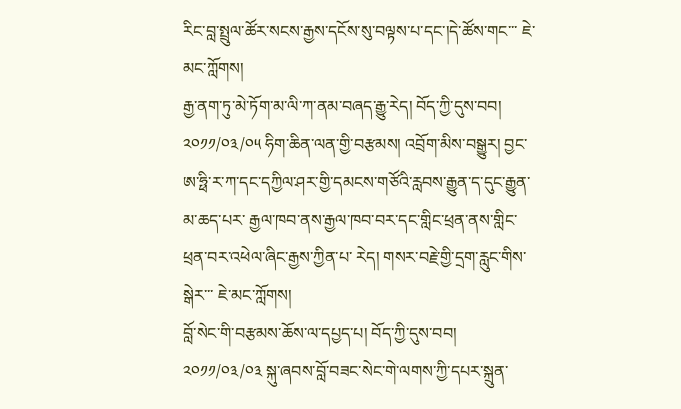རིང་བླ་སྤྲུལ་ཚོར་སངས་རྒྱས་དངོས་སུ་བལྟས་པ་དང་།དེ་ཚོས་གང་་་ ཇེ་མང་ཀློགས།
རྒྱ་ནག་ཏུ་མེ་ཏོག་མ་ལི་ཀ་ནམ་བཞད་རྒྱུ་རེད། བོད་ཀྱི་དུས་བབ། ༢༠༡༡/༠༣/༠༥ ཧིག་ཆིན་ལན་གྱི་བརྩམས། འབྲོག་མིས་བསྒྱུར། བྱང་ ཨ་ཧྥི་ར་ཀ་དང་དཀྱིལ་ཤར་གྱི་དམངས་གཙོའི་རླབས་རྒྱུན་ད་དུང་རྒྱུན་མ་ཆད་པར་ རྒྱལ་ཁབ་ནས་རྒྱལ་ཁབ་བར་དང་གླིང་ཕྲན་ནས་གླིང་ཕྲན་བར་འཕེལ་ཞིང་རྒྱས་ཀྱིན་པ་ རེད། གསར་བརྗེ་གྱི་དྲག་རླུང་གིས་སྒེར་་་ ཇེ་མང་ཀློགས།
བློ་སེང་གི་བརྩམས་ཆོས་ལ་དཔྱད་པ། བོད་ཀྱི་དུས་བབ། ༢༠༡༡/༠༣/༠༣ སྐུ་ཞབས་བློ་བཟང་སེང་གེ་ལགས་ཀྱི་དཔར་སྐྲུན་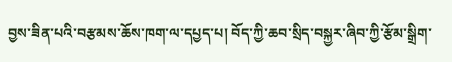བྱས་ཟིན་པའི་བརྩམས་ཆོས་ཁག་ལ་དཔྱད་པ། བོད་ཀྱི་ཆབ་སྲིད་བསྐྱར་ཞིབ་ཀྱི་རྩོམ་སྒྲིག་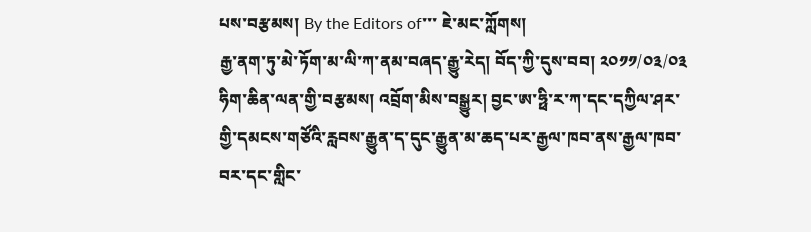པས་བརྩམས། By the Editors of་་་ ཇེ་མང་ཀློགས།
རྒྱ་ནག་ཏུ་མེ་ཏོག་མ་ལི་ཀ་ནམ་བཞད་རྒྱུ་རེད། བོད་ཀྱི་དུས་བབ། ༢༠༡༡/༠༣/༠༣ ཧིག་ཆིན་ལན་གྱི་བརྩམས། འབྲོག་མིས་བསྒྱུར། བྱང་ཨ་ཧྥི་ར་ཀ་དང་དཀྱིལ་ཤར་གྱི་དམངས་གཙོའི་རླབས་རྒྱུན་ད་དུང་རྒྱུན་མ་ཆད་པར་རྒྱལ་ཁབ་ནས་རྒྱལ་ཁབ་བར་དང་གླིང་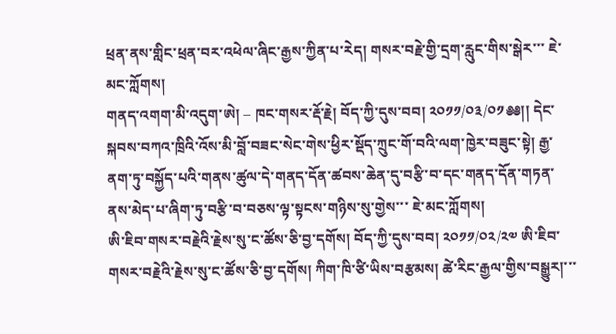ཕྲན་ནས་གླིང་ཕྲན་བར་འཕེལ་ཞིང་རྒྱས་ཀྱིན་པ་རེད། གསར་བརྗེ་གྱི་དྲག་རླུང་གིས་སྒེར་་་ ཇེ་མང་ཀློགས།
གནད་འགག་མི་འདུག་ཨེ། – ཁང་གསར་རྡོ་རྗེ། བོད་ཀྱི་དུས་བབ། ༢༠༡༡/༠༣/༠༡ ༅༅།། དེང་སྐབས་བཀའ་ཁྲིའི་འོས་མི་བློ་བཟང་སེང་གེས་ཕྱིར་སྡོད་ཀྲུང་གོ་བའི་ལག་ཁྱེར་བཟུང་སྟེ། རྒྱ་ནག་ཏུ་བསྐྱོད་པའི་གནས་ཚུལ་དེ་གནད་དོན་ཚབས་ཆེན་དུ་བརྩི་བ་དང་གནད་དོན་གཏན་ནས་མེད་པ་ཞིག་ཏུ་བརྩི་བ་བཅས་ལྟ་སྟངས་གཉིས་སུ་གྱེས་་་ ཇེ་མང་ཀློགས།
ཨི་ཇིབ་གསར་བརྗེའི་རྗེས་སུ་ང་ཚོས་ཅི་བྱ་དགོས། བོད་ཀྱི་དུས་བབ། ༢༠༡༡/༠༢/༢༧ ཨི་ཇིབ་གསར་བརྗེའི་རྗེས་སུ་ང་ཚོས་ཅི་བྱ་དགོས། ཀིག་ཁི་ཙི་ཡིས་བརྩམས། ཚེ་རིང་རྒྱལ་གྱིས་བསྒྱུར།་་་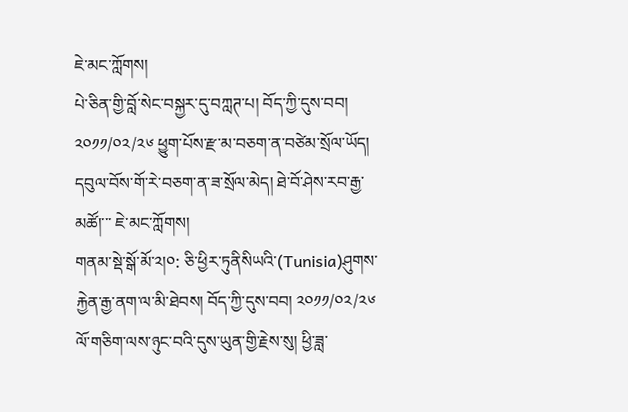ཇེ་མང་ཀློགས།
པེ་ཅིན་གྱི་བློ་སེང་བསྐྱར་དུ་བཀླཊ་པ། བོད་ཀྱི་དུས་བབ། ༢༠༡༡/༠༢/༢༦ ཕྱུག་པོས་རྫ་མ་བཅག་ན་བཙེམ་སྲོལ་ཡོད། དབུལ་བོས་གོ་རེ་བཅག་ན་ཟ་སྲོལ་མེད། ཐེ་བོ་ཤེས་རབ་རྒྱ་མཚོ།་་་ ཇེ་མང་ཀློགས།
གནམ་སྡེ་སྒོ་མོ་༢།༠: ཅི་ཕྱིར་ཏུནིསིཡའི་(Tunisia)ཤུགས་རྐྱེན་རྒྱ་ནག་ལ་མི་ཐེབས། བོད་ཀྱི་དུས་བབ། ༢༠༡༡/༠༢/༢༦ ལོ་གཅིག་ལས་ཉུང་བའི་དུས་ཡུན་གྱི་རྗེས་སུ། ཕྱི་ཟླ་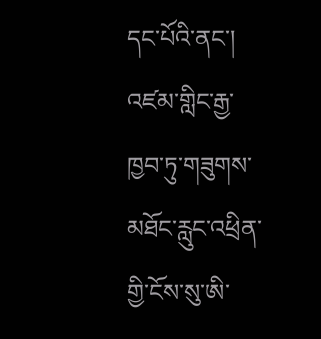དང་པོའི་ནང་། འཛམ་གླིང་རྒྱ་ཁྱབ་ཏུ་གཟུགས་མཐོང་རླུང་འཕྲིན་གྱི་ངོས་སུ་ཨི་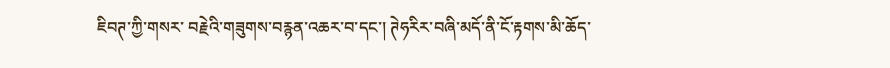ཇིབཊ་ཀྱི་གསར་ བརྗེའི་གཟུགས་བརྙན་འཆར་བ་དང་། ཊེཧརིར་བཞི་མདོ་ནི་ངོ་རྟགས་མི་ཆོད་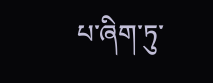པ་ཞིག་ཏུ་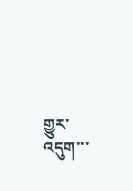གྱུར་འདུག་་་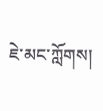ཇེ་མང་ཀློགས།